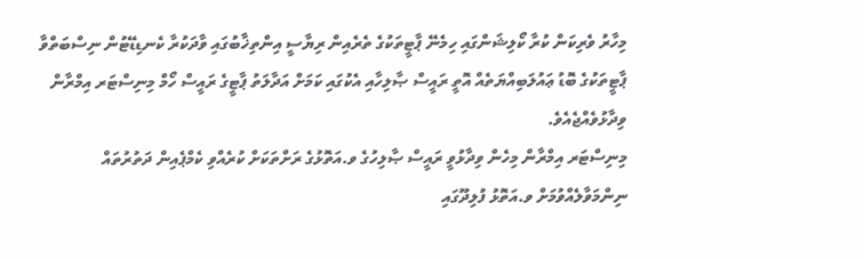މިހާރު ވެރިކަން ކުރާ ކޯލިޝަންގައި ހިމެނޭ ޕާޓީތަކުގެ ތެރެއިން ރިޔާސީ އިންތިޚާބުގައި ވާދަކުރާ ކެނޑިޑޭޓުން ނިސްބަތްވާ ޕާޓީތަކުގެ ބޮޑު ޢައުލަބިއްޔަތެއް އޮތީ ރައީސް ޞާލިހާއި އެކުގައި ކަމަށް އަދާލަތު ޕާޓީގެ ރައީސް ހޯމް މިނިސްޓަރ އިމްރާން ވިދާޅުވެއްޖެއެވެ.
މިނިސްޓަރ އިމްރާން މިހެން ވިދާޅުވީ ރައީސް ޞާލިހުގެ ވ.އަތޮޅުގެ ރަށްތަކަށް ކުރެއްވި ކެމްޕެއިން ދަތުރުތައް ނިންމަވާލެއްވުމަށް ވ.އަތޮޅު ފުލިދޫގައި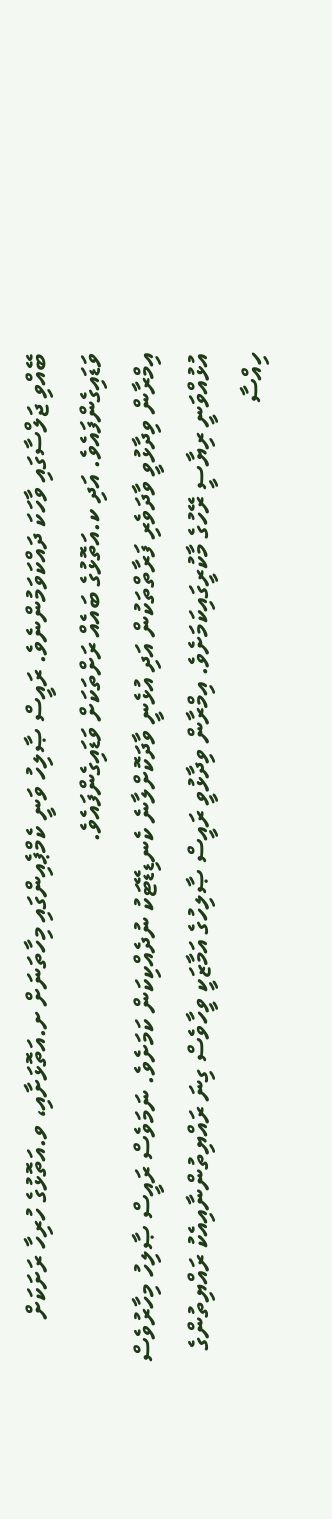ބޭއްވި ޖަލްސާގައި ވާހަކަ ދައްކަވަމުންނެވެ. ރައީސް ޞާލިހު ވަނީ ކެމްޕެއިންގައި މިހާތަނަށް ށ.އަތޮޅަށާއި، ވ.އަތޮޅުގެ ހުރިހާ ރަށަކަށް ވަޑައިގެންފައެވެ. އަދި ކ.އަތޮޅުގެ ބައެއް ރަށްތަކަށް ވަޑައިގެންފައެވެ.
އިމްރާން ވިދާޅުވީ ވާދަވެރި ފަރާތްތަކުން އަދި އުޅެނީ ވާދަކޮށްލާނެ ކެނޑިޑޭޓަކު ނުދެއްކިކަން ކަމަށެވެ. ނަމަވެސް ރައީސް ޞާލިހު މިހާރުވެސް އުޅުއްވަނީ ރިޔާސީ ރޭހުގެ މާކުރީގައިކަމަށެވެ. އިމްރާން ވިދާޅުވީ ރައީސް ޞާލިހުގެ އަމާޒަކީ ވީހާވެސް ގިނަ ރައްޔިތުންނާއިއެކު ރައްޔިތުންގެ ހިއްސާ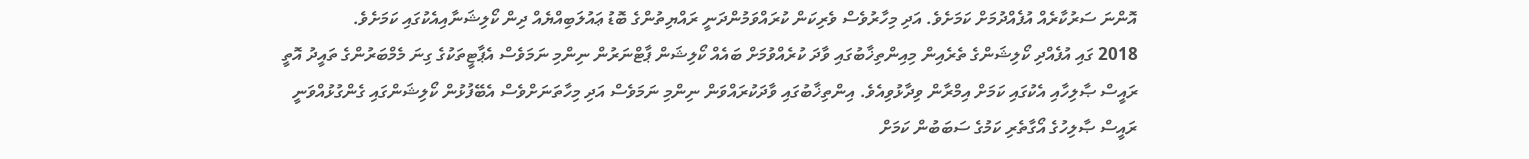އޮންނަ ސަރުކާރެއް އުފެއްދުމަށް ކަމަށެވެ. އަދި މިހާރުވެސް ވެރިކަން ކުރައްވަމުންދަނީ ރައްޔިތުންގެ ބޮޑު ޢައުލަބިއްޔެއް ދިން ކޯލިޝަނާއިއެކުގައި ކަމަށެވެ.
2018 ގައި އުފެއްދި ކޯލިޝަންގެ ތެރެއިން މިއިންތިޚާބުގައި ވާދަ ކުރެއްވުމަށް ބައެއް ކޯލިޝަން ޕާޓްނަރުން ނިންމި ނަމަވެސް އެޕާޓީތަކުގެ ގިނަ މެމްބަރުންގެ ތައީދު އޮތީ ރައީސް ޞާލިހާއި އެކުގައި ކަމަށް އިމްރާން ވިދާޅުވިއެވެ. އިންތިޚާބުގައި ވާދަކުރައްވަން ނިންމި ނަމަވެސް އަދި މިހާތަނަށްވެސް އެބޭފުޅުން ކޯލިޝަންގައި ގެންގުޅުއްވަނީ ރައީސް ޞާލިހުގެ އޯގާތެރި ކަމުގެ ސަބަބުން ކަމަށް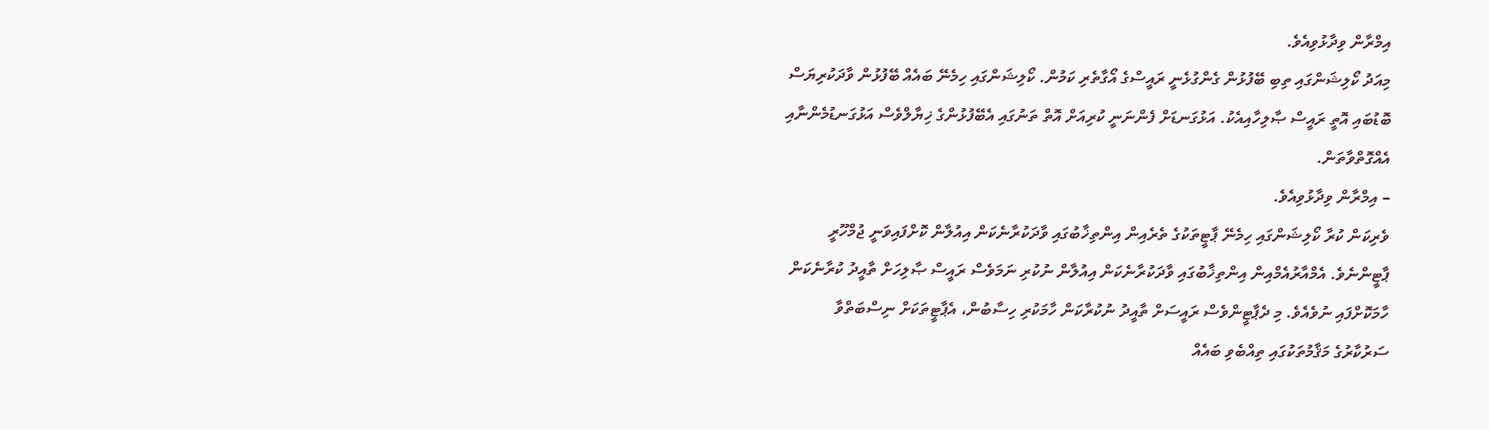އިމްރާން ވިދާޅުވިއެވެ.
މިއަދު ކޯލިޝަންގައި ތިބި ބޭފުޅުން ގެންގުޅެނީ ރައީސްގެ އޯގާތެރި ކަމުން. ކޯލިޝަންގައި ހިމެނޭ ބައެއް ބޭފުޅުން ވާދަކުރިޔަސް ބޮޑުބައި އޮތީ ރައީސް ޞާލިހާއިއެކު. އަޅުގަނޑަށް ފެންނަނީ ކުރިއަށް އޮތް ތަނުގައި އެބޭފުޅުންގެ ޚިޔާލްވެސް އަޅުގަނޑުމެންނާއި އެއްގޮތްވާތަން.
– އިމްރާން ވިދާޅުވިއެވެ.
ވެރިކަން ކުރާ ކޯލިޝަންގައި ހިމެނޭ ޕާޓީތަކުގެ ތެރެއިން އިންތިޚާބުގައި ވާދަކުރާނެކަން އިއުލާން ކޮށްފައިވަނީ ޖުމްހޫރީ ޕާޓީންނެވެ. އެމްއާރުއެމްއިން އިންތިޚާބުގައި ވާދަކުރާނެކަން އިއުލާން ނުކުރި ނަމަވެސް ރައީސް ޞާލިހަށް ތާއީދު ކުރާނެކަން ހާމަކޮށްފައި ނުވެއެވެ. މި ދެޕާޓީންވެސް ރައީސަށް ތާއީދު ނުކުރާކަން ހާމަކުރި ހިސާބުން، އެޕާޓީތަކަށް ނިސްބަތްވާ ސަރުކާރުގެ މަޤާމުތަކުގައި ތިއްބެވި ބައެއް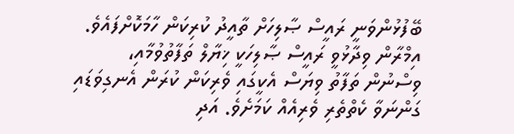ބޭފުޅުންވަނީ ރައީސް ޞާލިހަށް ތާއީދު ކުރިކަން ހާމަކޮށްފައެވެ.
އިމްރާން ވިދާޅުވީ ރައީސް ޞާލިހަކީ ޚިޔާލް ތަފާތުވުމާއި، ވިސްނުން ތަފާތު ވިޔަސް އެކީގައި ވެރިކަން ކުރަން އެނގިވަޑައި ގަންނަވާ ކެތްތެރި ވެރިއެއް ކަމަށެވެ. އަދި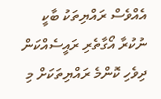އެއްވެސް ރައްޔިތަކު ބާކީ ނުކުރާ އޯގާތެރި ރައީސެއްކަން ދިވެހި ކޮންމެ ރައްޔިތަކަށް މި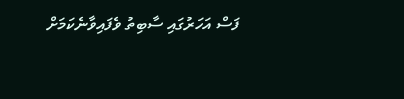ފަސް އަހަރުގައި ސާބިތު ވެފައިވާނެކަމަށް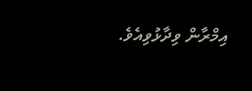އިމްރާން ވިދާޅުވިއެވެ.